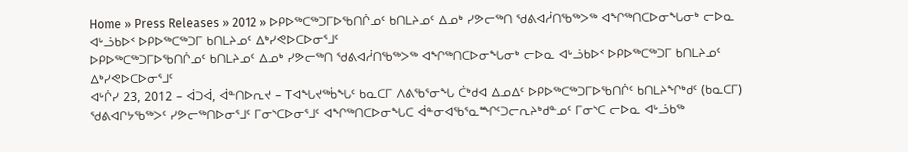Home » Press Releases » 2012 » ᐅᑭᐅᖅᑕᖅᑐᒥᐅᖃᑎᒌᓄᑦ ᑲᑎᒪᔨᓄᑦ ᐃᓄᒃ ᓯᕗᓕᖅᑎ ᖁᕕᐊᓲᑎᖃᖅᐳᖅ ᐊᖏᖅᑎᑕᐅᓂᖓᓂᒃ ᓕᐅᓇ ᐊᒡᓘᑲᐅᑉ ᐅᑭᐅᖅᑕᖅᑐᒥ ᑲᑎᒪᔨᓄᑦ ᐃᒃᓯᕙᐅᑕᐅᓂᕐᒧᑦ
ᐅᑭᐅᖅᑕᖅᑐᒥᐅᖃᑎᒌᓄᑦ ᑲᑎᒪᔨᓄᑦ ᐃᓄᒃ ᓯᕗᓕᖅᑎ ᖁᕕᐊᓲᑎᖃᖅᐳᖅ ᐊᖏᖅᑎᑕᐅᓂᖓᓂᒃ ᓕᐅᓇ ᐊᒡᓘᑲᐅᑉ ᐅᑭᐅᖅᑕᖅᑐᒥ ᑲᑎᒪᔨᓄᑦ ᐃᒃᓯᕙᐅᑕᐅᓂᕐᒧᑦ
ᐊᒡᒌᓯ 23, 2012 – ᐋᑐᐋ, ᐋᓐᑎᐅᕆᔪ – Tᐊᖓᔪᖅᑳᖓᑦ ᑲᓇᑕᒥ ᐱᕕᖃᕐᓂᖓ ᑖᒃᑯᐊ ᐃᓄᐃᑦ ᐅᑭᐅᖅᑕᖅᑐᒥᐅᖃᑎᒌᑦ ᑲᑎᒪᔨᖏᒃᑯᑦ (ᑲᓇᑕᒥ) ᖁᕕᐊᒋᔭᖃᖅᐳᑦ ᓯᕗᓕᖅᑎᐅᓂᕐᒧᑦ ᒥᓂᔅᑕᐅᓂᕐᒧᑦ ᐊᖏᖅᑎᑕᐅᓂᖓᑕ ᐋᓐᓂᐊᖃᕐᓇᙱᑦᑐᓕᕆᔨᒃᑯᓐᓄᑦ ᒥᓂᔅᑕ ᓕᐅᓇ ᐊᒡᓘᑲᖅ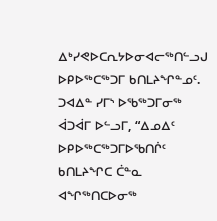ᐃᒃᓯᕙᐅᑕᕆᔭᐅᓂᐊᓕᖅᑎᓪᓗᒍ ᐅᑭᐅᖅᑕᖅᑐᒥ ᑲᑎᒪᔨᖏᓐᓄᑦ.
ᑐᐊᐃᓐ ᓯᒥᔅ ᐅᖃᖅᑐᒥᓂᖅ ᐋᑐᐋᒥ ᐅᓪᓗᒥ, “ᐃᓄᐃᑦ ᐅᑭᐅᖅᑕᖅᑐᒥᐅᖃᑎᒌᑦ ᑲᑎᒪᔨᖏᑕ ᑖᓐᓇ ᐊᖏᖅᑎᑕᐅᓂᖅ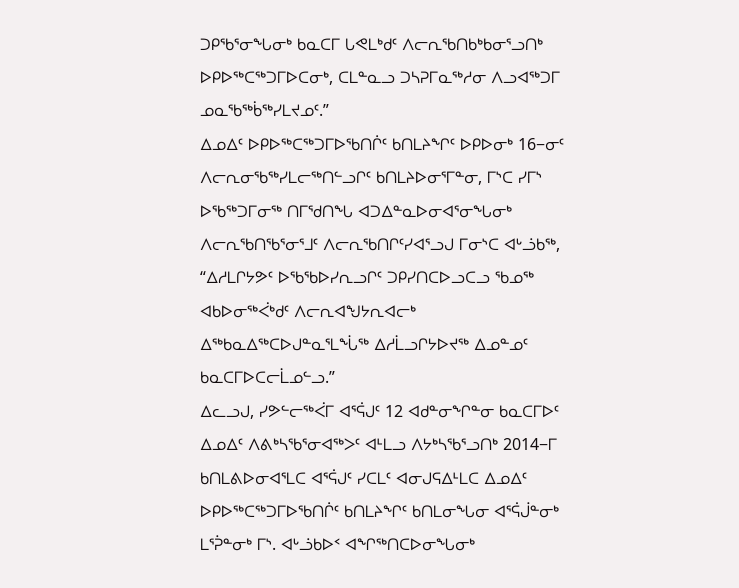ᑐᑭᖃᕐᓂᖓᓂᒃ ᑲᓇᑕᒥ ᒐᕙᒪᒃᑯᑦ ᐱᓕᕆᖃᑎᑲᒃᑲᓂᕐᓗᑎᒃ ᐅᑭᐅᖅᑕᖅᑐᒥᐅᑕᓂᒃ, ᑕᒪᓐᓇᓗ ᑐᓴᕈᒥᓇᖅᓱᓂ ᐱᓗᐊᖅᑐᒥ ᓄᓇᖃᖅᑳᖅᓯᒪᔪᓄᑦ.”
ᐃᓄᐃᑦ ᐅᑭᐅᖅᑕᖅᑐᒥᐅᖃᑎᒌᑦ ᑲᑎᒪᔨᖏᑦ ᐅᑭᐅᓂᒃ 16−ᓂᑦ ᐱᓕᕆᓂᖃᖅᓯᒪᓕᖅᑎᓪᓗᒋᑦ ᑲᑎᒪᔨᐅᓂᕐᒥᓐᓂ, ᒥᔅᑕ ᓯᒥᔅ ᐅᖃᖅᑐᒥᓂᖅ ᑎᒥᖁᑎᖓ ᐊᑐᐃᓐᓇᐅᓂᐊᕐᓂᖓᓂᒃ ᐱᓕᕆᖃᑎᖃᕐᓂᕐᒧᑦ ᐱᓕᕆᖃᑎᒋᑦᓯᐊᕐᓗᒍ ᒥᓂᔅᑕ ᐊᒡᓘᑲᖅ, “ᐃᓱᒪᒋᔭᕗᑦ ᐅᖃᖃᐅᓯᕆᓗᒋᑦ ᑐᑭᓯᑎᑕᐅᓗᑕᓗ ᖃᓄᖅ ᐊᑲᐅᓂᖅᐹᒃᑯᑦ ᐱᓕᕆᐊᖑᔭᕆᐊᓕᒃ ᐃᖅᑲᓇᐃᖅᑕᐅᒍᓐᓇᕐᒪᖔᖅ ᐃᓱᒫᓗᒋᔭᐅᔪᖅ ᐃᓄᓐᓄᑦ ᑲᓇᑕᒥᐅᑕᓕᒫᓄᓪᓗ.”
ᐃᓚᓗᒍ, ᓯᕗᓪᓕᖅᐹᒥ ᐊᕐᕌᒍᑦ 12 ᐊᑯᓐᓂᖏᓐᓂ ᑲᓇᑕᒥᐅᑦ ᐃᓄᐃᑦ ᐱᕕᒃᓴᖃᕐᓂᐊᖅᐳᑦ ᐊᒻᒪᓗ ᐱᔭᒃᓴᖃᕐᓗᑎᒃ 2014−ᒥ ᑲᑎᒪᕕᐅᓂᐊᕐᒪᑕ ᐊᕐᕌᒍᑦ ᓯᑕᒪᑦ ᐊᓂᒍᕋᐃᒻᒪᑕ ᐃᓄᐃᑦ ᐅᑭᐅᖅᑕᖅᑐᒥᐅᖃᑎᒌᑦ ᑲᑎᒪᔨᖏᑦ ᑲᑎᒪᓂᖓᓂ ᐊᕐᕌᒎᓐᓂᒃ ᒪᕐᕉᓐᓂᒃ ᒥᔅ. ᐊᒡᓘᑲᐅᑉ ᐊᖏᖅᑎᑕᐅᓂᖓᓂᒃ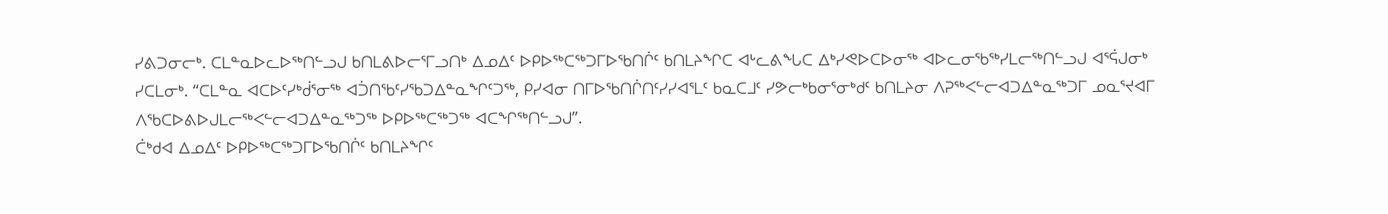ᓯᕕᑐᓂᓕᒃ. ᑕᒪᓐᓇᐅᓚᐅᖅᑎᓪᓗᒍ ᑲᑎᒪᕕᐅᓕᕐᒥᓗᑎᒃ ᐃᓄᐃᑦ ᐅᑭᐅᖅᑕᖅᑐᒥᐅᖃᑎᒌᑦ ᑲᑎᒪᔨᖏᑕ ᐊᒡᓚᕕᖓᑕ ᐃᒃᓯᕙᐅᑕᐅᓂᖅ ᐊᐅᓚᓂᖃᖅᓯᒪᓕᖅᑎᓪᓗᒍ ᐊᕐᕌᒍᓂᒃ ᓯᑕᒪᓂᒃ. “ᑕᒪᓐᓇ ᐊᑕᐅᑦᓯᒃᑰᕐᓂᖅ ᐊᑑᑎᖃᑦᓯᖃᑐᐃᓐᓇᖏᑦᑐᖅ, ᑭᓯᐊᓂ ᑎᒥᐅᖃᑎᒌᑎᑦᓯᓯᐊᕐᒪᑦ ᑲᓇᑕᒧᑦ ᓯᕗᓕᒃᑲᓂᕐᓂᒃᑯᑦ ᑲᑎᒪᔨᓂ ᐱᕈᖅᐸᓪᓕᐊᑐᐃᓐᓇᖅᑐᒥ ᓄᓇᕐᔪᐊᒥ ᐱᖃᑕᐅᕕᐅᒍᒪᓕᖅᐸᓪᓕᐊᑐᐃᓐᓇᖅᑐᖅ ᐅᑭᐅᖅᑕᖅᑐᖅ ᐊᑕᖏᖅᑎᓪᓗᒍ”.
ᑖᒃᑯᐊ ᐃᓄᐃᑦ ᐅᑭᐅᖅᑕᖅᑐᒥᐅᖃᑎᒌᑦ ᑲᑎᒪᔨᖏᑦ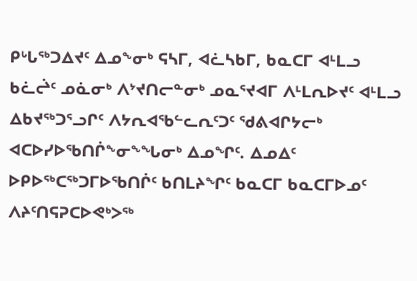ᑭᒡᒐᖅᑐᐃᔪᑦ ᐃᓄᖕᓂᒃ ᕋᓴᒥ, ᐊᓛᓴᑲᒥ, ᑲᓇᑕᒥ ᐊᒻᒪᓗ ᑲᓛᖡᑦ ᓄᓈᓂᒃ ᐱᔾᔪᑎᓕᓐᓂᒃ ᓄᓇᕐᔪᐊᒥ ᐱᒻᒪᕆᐅᔪᑦ ᐊᒻᒪᓗ ᐃᑲᔪᖅᑐᕐᓗᒋᑦ ᐱᔭᕆᐊᖃᓪᓚᕆᑦᑐᑦ ᖁᕕᐊᒋᔭᓕᒃ ᐊᑕᐅᓯᐅᖃᑎᒌᖕᓂᖕᖓᓂᒃ ᐃᓄᖏᑦ. ᐃᓄᐃᑦ ᐅᑭᐅᖅᑕᖅᑐᒥᐅᖃᑎᒌᑦ ᑲᑎᒪᔨᖏᑦ ᑲᓇᑕᒥ ᑲᓇᑕᒥᐅᓄᑦ ᐱᔨᑦᑎᕋᕈᑕᐅᕙᒃᐳᖅ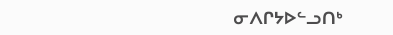ᓂᐱᒋᔭᐅᓪᓗᑎᒃ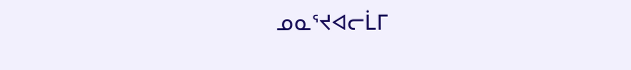ᓄᓇᕐᔪᐊᓕᒫᒥ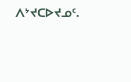ᐱᔾᔪᑕᐅᔪᓄᑦ.